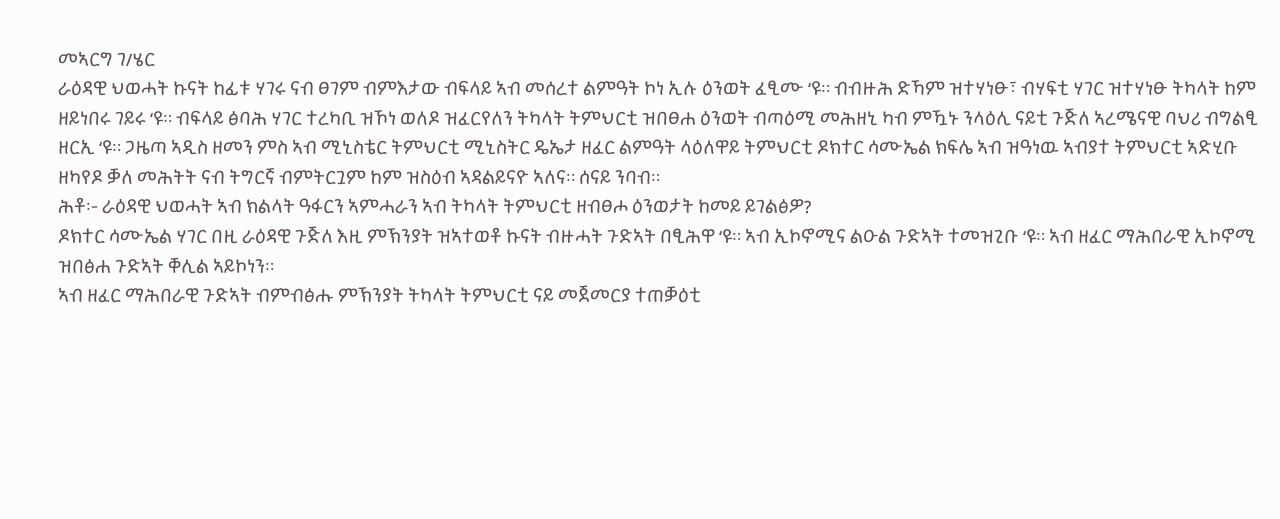መኣርግ ገ/ሄር
ራዕዳዊ ህወሓት ኩናት ከፊቱ ሃገሩ ናብ ፀገም ብምእታው ብፍላይ ኣብ መሰረተ ልምዓት ኮነ ኢሉ ዕንወት ፈፂሙ ‘ዩ። ብብዙሕ ድኻም ዝተሃነፁ፣ ብሃፍቲ ሃገር ዝተሃነፁ ትካላት ከም ዘይነበሩ ገይሩ ‘ዩ። ብፍላይ ፅባሕ ሃገር ተረካቢ ዝኾነ ወለዶ ዝፈርየለን ትካላት ትምህርቲ ዝበፀሐ ዕንወት ብጣዕሚ መሕዘኒ ካብ ምዃኑ ንላዕሊ ናይቲ ጉጅለ ኣረሜናዊ ባህሪ ብግልፂ ዘርኢ ‘ዩ። ጋዜጣ ኣዲስ ዘመን ምስ ኣብ ሚኒስቴር ትምህርቲ ሚኒስትር ዴኤታ ዘፈር ልምዓት ላዕለዋይ ትምህርቲ ዶክተር ሳሙኤል ክፍሌ ኣብ ዝዓነዉ ኣብያተ ትምህርቲ ኣድሂቡ ዘካየዶ ቓለ መሕትት ናብ ትግርኛ ብምትርጓም ከም ዝስዕብ ኣዳልይናዮ ኣለና። ሰናይ ንባብ።
ሕቶ፡- ራዕዳዊ ህወሓት ኣብ ክልላት ዓፋርን ኣምሓራን ኣብ ትካላት ትምህርቲ ዘብፀሖ ዕንወታት ከመይ ይገልፅዎ?
ዶክተር ሳሙኤል ሃገር በዚ ራዕዳዊ ጉጅለ እዚ ምኽንያት ዝኣተወቶ ኩናት ብዙሓት ጉድኣት በፂሕዋ ‘ዩ። ኣብ ኢኮኖሚና ልዑል ጉድኣት ተመዝጊቡ ‘ዩ። ኣብ ዘፈር ማሕበራዊ ኢኮኖሚ ዝበፅሐ ጉድኣት ቐሊል ኣይኮነን።
ኣብ ዘፈር ማሕበራዊ ጉድኣት ብምብፅሑ ምኽንያት ትካላት ትምህርቲ ናይ መጀመርያ ተጠቓዕቲ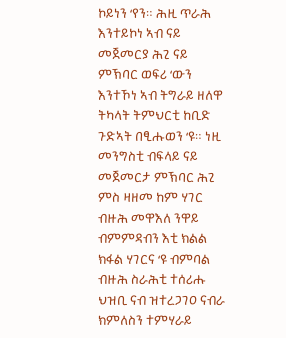ኮይነን ‘የን። ሕዚ ጥራሕ እንተይኮነ ኣብ ናይ መጀመርያ ሕጊ ናይ ምኽባር ወፍሪ ‘ውን እንተኾነ ኣብ ትግራይ ዘለዋ ትካላት ትምህርቲ ከቢድ ጉድኣት በፂሑወን ‘ዩ። ነዚ መንግስቲ ብፍላይ ናይ መጀመርታ ምኽባር ሕጊ ምስ ዛዘመ ከም ሃገር ብዙሕ መዋእለ ንዋይ ብምምዳብን እቲ ክልል ክፋል ሃገርና ‘ዩ ብምባል ብዙሕ ስራሕቲ ተሰሪሑ ህዝቢ ናብ ዝተረጋገዐ ናብራ ክምለስን ተምሃራይ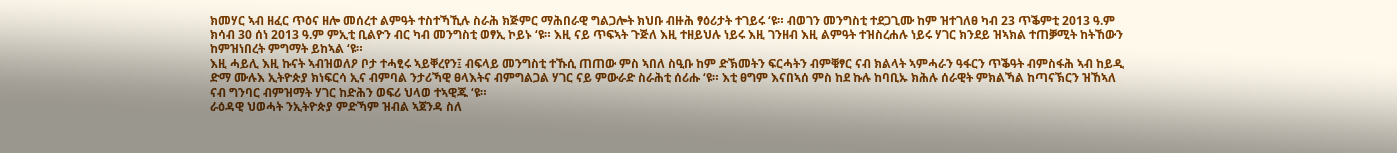ክመሃር ኣብ ዘፈር ጥዕና ዘሎ መሰረተ ልምዓት ተስተኻኺሉ ስራሕ ክጅምር ማሕበራዊ ግልጋሎት ክህቡ ብዙሕ ፃዕሪታት ተገይሩ ‘ዩ። ብወገን መንግስቲ ተደጋጊሙ ከም ዝተገለፀ ካብ 23 ጥቕምቲ 2013 ዓ.ም ክሳብ 30 ሰነ 2013 ዓ.ም ምኢቲ ቢልዮን ብር ካብ መንግስቲ ወፃኢ ኮይኑ ‘ዩ። እዚ ናይ ጥፍኣት ጉጅለ እዚ ተዘይህሉ ነይሩ እዚ ገንዘብ እዚ ልምዓት ተዝስረሐሉ ነይሩ ሃገር ክንደይ ዝኣክል ተጠቓሚት ከትኸውን ከምዝነበረት ምግማት ይከኣል ‘ዩ።
እዚ ሓይሊ እዚ ኩናት ኣብዝወለዖ ቦታ ተሓፂሩ ኣይቐረየን፤ ብፍላይ መንግስቲ ተኹሲ ጠጠው ምስ ኣበለ ስዒቡ ከም ድኽመትን ፍርሓትን ብምቑፃር ናብ ክልላት ኣምሓራን ዓፋርን ጥቕዓት ብምስፋሕ ኣብ ከይዲ ድማ ሙሉእ ኢትዮጵያ ክነፍርሳ ኢና ብምባል ንታሪኻዊ ፀላእትና ብምግልጋል ሃገር ናይ ምውራድ ስራሕቲ ሰሪሑ ‘ዩ። እቲ ፀግም እናበኣሰ ምስ ከደ ኩሉ ከባቢኡ ክሕሉ ሰራዊት ምክልኻል ከጣናኽርን ዝኸኣለ ናብ ግንባር ብምዝማት ሃገር ከድሕን ወፍሪ ህላወ ተኣዊጁ ‘ዩ።
ራዕዳዊ ህወሓት ንኢትዮጵያ ምድኻም ዝብል ኣጀንዳ ስለ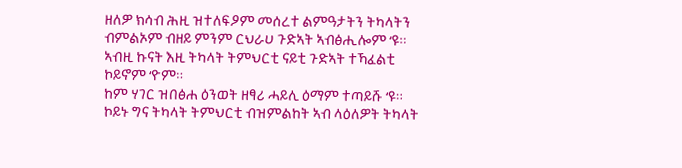ዘለዎ ክሳብ ሕዚ ዝተለፍዖም መሰረተ ልምዓታትን ትካላትን ብምልኦም ብዘይ ምንም ርህራሀ ጉድኣት ኣብፅሒሎም ‘ዩ። ኣብዚ ኩናት እዚ ትካላት ትምህርቲ ናይቲ ጉድኣት ተኻፈልቲ ኮይኖም ‘ዮም።
ከም ሃገር ዝበፅሐ ዕንወት ዘፃሪ ሓይሊ ዕማም ተጣይሹ ‘ዩ። ኮይኑ ግና ትካላት ትምህርቲ ብዝምልከት ኣብ ላዕለዎት ትካላት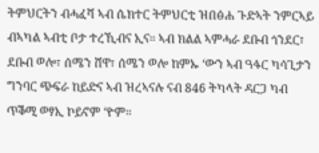ትምህርትን ብሓፈሻ ኣብ ሴክተር ትምህርቲ ዝበፅሐ ጉድኣት ንምርኣይ ብኣካል ኣብቲ ቦታ ተረኺብና ኢና። ኣብ ክልል ኣምሓራ ደቡብ ጎንደር፣ ደቡብ ወሎ፣ ሰሜን ሸዋ፣ ሰሜን ወሎ ከምኡ ‘ውን ኣብ ዓፋር ካሳጊታን ግንባር ጭፍራ ከይድና ኣብ ዝረኣናሉ ናብ 846 ትካላት ዳርጋ ካብ ጥቕሚ ወፃኢ ኮይኖም ‘ዮም።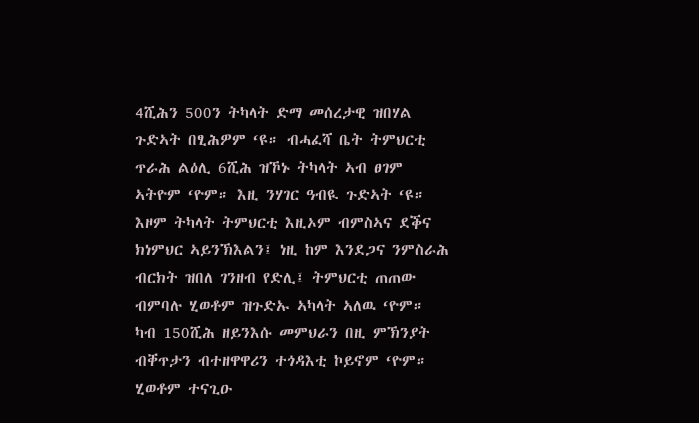4ሺሕን 500ን ትካላት ድማ መሰረታዊ ዝበሃል ጉድኣት በፂሕዎም ‘ዩ። ብሓፈሻ ቤት ትምህርቲ ጥራሕ ልዕሊ 6ሺሕ ዝኾኑ ትካላት ኣብ ፀገም ኣትዮም ‘ዮም። እዚ ንሃገር ዓብዪ ጉድኣት ‘ዩ። እዞም ትካላት ትምህርቲ እዚኦም ብምስኣና ደቕና ክነምህር ኣይንኽእልን፤ ነዚ ከም እንደጋና ንምስራሕ ብርክት ዝበለ ገንዘብ የድሊ፤ ትምህርቲ ጠጠው ብምባሉ ሂወቶም ዝጉድኡ ኣካላት ኣለዉ ‘ዮም። ካብ 150ሺሕ ዘይንእሱ መምህራን በዚ ምኽንያት ብቐጥታን ብተዘዋዋሪን ተጎዳእቲ ኮይኖም ‘ዮም። ሂወቶም ተናጊዑ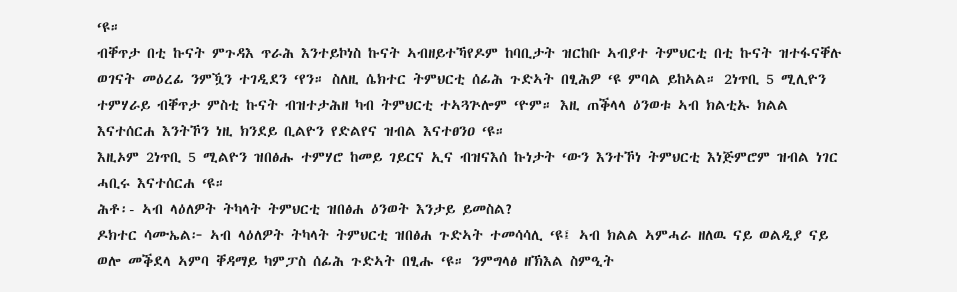‘ዩ።
ብቐጥታ በቲ ኩናት ምጉዳእ ጥራሕ እንተይኮነስ ኩናት ኣብዘይተኻየዶም ከባቢታት ዝርከቡ ኣብያተ ትምህርቲ በቲ ኩናት ዝተፋናቐሉ ወገናት መዕረፊ ንምዃን ተገዲደን ‘የን። ስለዚ ሴክተር ትምህርቲ ሰፊሕ ጉድኣት በፂሕዎ ‘ዩ ምባል ይከኣል። 2ነጥቢ 5 ሚሊዮን ተምሃራይ ብቐጥታ ምስቲ ኩናት ብዝተታሕዘ ካብ ትምህርቲ ተኣጓጕሎም ‘ዮም። እዚ ጠቕላላ ዕንወቱ ኣብ ክልቲኡ ክልል እናተሰርሐ እንትኾን ነዚ ክንደይ ቢልዮን የድልየና ዝብል እናተፀንዐ ‘ዩ።
እዚኦም 2ነጥቢ 5 ሚልዮን ዝበፅሑ ተምሃሮ ከመይ ገይርና ኢና ብዝናእሰ ኩነታት ‘ውን እንተኾነ ትምህርቲ እነጅምሮም ዝብል ነገር ሓቢሩ እናተሰርሐ ‘ዩ።
ሕቶ፡- ኣብ ላዕለዎት ትካላት ትምህርቲ ዝበፅሐ ዕንወት እንታይ ይመስል?
ዶክተር ሳሙኤል፦ ኣብ ላዕለዎት ትካላት ትምህርቲ ዝበፅሐ ጉድኣት ተመሳሳሊ ‘ዩ፤ ኣብ ክልል ኣምሓራ ዘለዉ ናይ ወልዲያ ናይ ወሎ መቕደላ ኣምባ ቐዳማይ ካምፓስ ሰፊሕ ጉድኣት በፂሑ ‘ዩ። ንምግላፅ ዘኽእል ስምዒት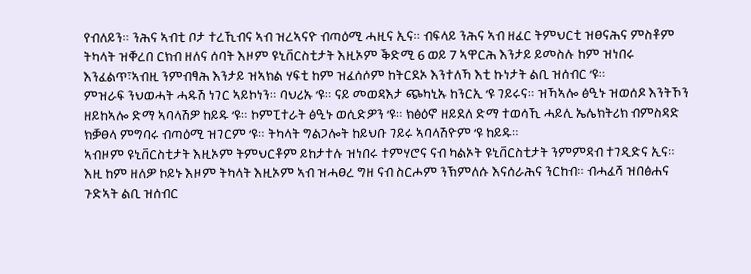የብለይን። ንሕና ኣብቲ ቦታ ተረኺብና ኣብ ዝረኣናዮ ብጣዕሚ ሓዚና ኢና። ብፍላይ ንሕና ኣብ ዘፈር ትምህርቲ ዝፀናሕና ምስቶም ትካላት ዝቐረበ ርክብ ዘለና ሰባት እዞም ዩኒቨርስቲታት እዚኦም ቕድሚ 6 ወይ 7 ኣዋርሕ እንታይ ይመስሉ ከም ዝነበሩ እንፈልጥ፣ኣብዚ ንምብፃሕ እንታይ ዝኣክል ሃፍቲ ከም ዝፈሰሶም ከትርደኦ እንተለኻ እቲ ኩነታት ልቢ ዝሰብር ‘ዩ።
ምዝራፍ ንህወሓት ሓዱሽ ነገር ኣይኮነን። ባህሪኡ ‘ዩ። ናይ መወዳእታ ጭካኒኡ ከንርኢ ‘ዩ ገይሩና። ዝኻኣሎ ፅዒኑ ዝወሰዶ እንትኾን ዘይከኣሎ ድማ ኣባላሽዎ ከይዱ ‘ዩ። ኮምፒተራት ፅዒኑ ወሲድዎን ‘ዩ። ክፅዕኖ ዘይደለ ድማ ተወሳኺ ሓይሊ ኤሌክትሪክ ብምስዳድ ክቓፀላ ምግባሩ ብጣዕሚ ዝገርም ‘ዩ። ትካላት ግልጋሎት ከይህቡ ገይሩ ኣባላሽዮም ‘ዩ ከይዱ።
ኣብዞም ዩኒቨርስቲታት እዚኦም ትምህርቶም ይከታተሉ ዝነበሩ ተምሃሮና ናብ ካልኦት ዩኒቨርስቲታት ንምምዳብ ተገዲድና ኢና። እዚ ከም ዘለዎ ኮይኑ እዞም ትካላት እዚኦም ኣብ ዝሓፀረ ግዘ ናብ ስርሖም ንኽምለሱ እናሰራሕና ንርከብ። ብሓፈሻ ዝበፅሐና ጉድኣት ልቢ ዝሰብር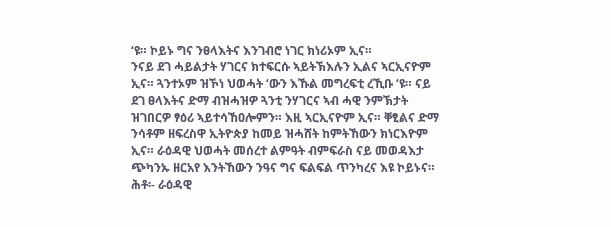‘ዩ። ኮይኑ ግና ንፀላእትና እንገብሮ ነገር ክነሪኦም ኢና።
ንናይ ደገ ሓይልታት ሃገርና ክተፍርሱ ኣይትኽእሉን ኢልና ኣርኢናዮም ኢና። ጓንተኦም ዝኾነ ህወሓት ‘ውን እኹል መግረፍቲ ረኺቡ ‘ዩ። ናይ ደገ ፀላእትና ድማ ብዝሓዝዎ ጓንቲ ንሃገርና ኣብ ሓዊ ንምኽታት ዝገበርዎ ፃዕሪ ኣይተሳኸዐሎምን። እዚ ኣርኢናዮም ኢና። ቐፂልና ድማ ንሳቶም ዘፍረስዋ ኢትዮጵያ ከመይ ዝሓሸት ከምትኸውን ክነርእዮም ኢና። ራዕዳዊ ህወሓት መሰረተ ልምዓት ብምፍራስ ናይ መወዳእታ ጭካንኡ ዘርአየ እንትኸውን ንዓና ግና ፍልፍል ጥንካረና እዩ ኮይኑና።
ሕቶ፡- ራዕዳዊ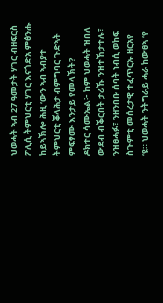ህወሓት ኣብ 27 ዓመታት ሃገር ብዘፍርስ ፖሊሲ ትምህርቲ ሃገር እናጎድአ ምፅንሑ ከይኣኽሎ ሕዚ ‘ውን ኣብ ኣብያተ ትምህርቲ ቖላሕታ ብምግባር ጉድኣት ምፍፃሙ እንታይ የመላኽት?
ዶክተር ሳሙኤል፦ ከም ህወሓት ዝበለ ውደብ ብቕርበት ታሪኹ ንዝተኸታተሉ፣ ንዝፀሓፉ፣ ንዘንበቡ ሰባት ነብሲ ወከፍ ስጉምቲ መሰረታዊ ተፈጥርኡ ዘርአየ ‘ዩ። ህወሓት ንትግራይ ሓራ ከውፀኣ ‘የ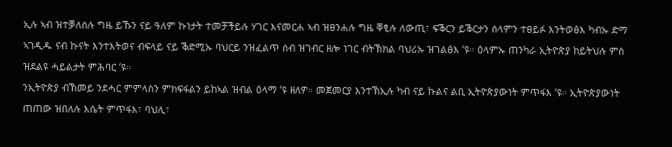ኢሉ ኣብ ዝተቓለሰሉ ግዜ ይኹን ናይ ዓለም ኩነታት ተመቻችይሉ ሃገር እናመርሐ ኣብ ዝፀንሐሉ ግዜ ቐፂሉ ለውጢ፣ ፍቕርን ይቕርታን ሰላምን ተፀይፉ እንትወፅእ ካብኡ ድማ ኣገዲዱ ናብ ኩናት እንተእትወና ብፍላይ ናይ ቕድሚኡ ባህርይ ንዝፈልጥ ሰብ ዝገብር ዘሎ ነገር ብትኽክል ባህሪኡ ዝገልፅእ ‘ዩ። ዕላምኡ ጠንካራ ኢትዮጵያ ከይትህሉ ምስ ዝደልዩ ሓይልታት ምሕባር ‘ዩ።
ንኢትዮጵያ ብኸመይ ንደሓር ምምላስን ምክፍፋልን ይከኣል ዝብል ዕላማ ‘ዩ ዘለዎ። መጀመርያ እንተኽኢሉ ካብ ናይ ኩልና ልቢ ኢትዮጵያውነት ምጥፋእ ‘ዩ። ኢትዮጵያውነት ጠጠው ዝበለሉ እሴት ምጥፋእ፣ ባህሊ፣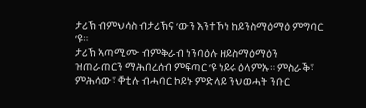ታሪኽ ብምህሳስ ብታሪኽና ‘ውን እንተኾነ ከይንስማዕማዕ ምግባር ‘ዩ።
ታሪኽ ኣጣሚሙ ብምቅራብ ነንባዕሉ ዘይስማዕማዕን ዝጠራጠርን ማሕበረሰብ ምፍጣር ‘ዩ ነይሩ ዕላምኡ። ምስራቕ፣ ምሕሳው፣ ቐቲሉ ብሓባር ኮይኑ ምድላይ ንህወሓት ንቡር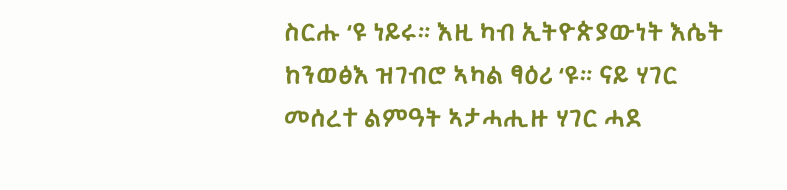ስርሑ ‘ዩ ነይሩ። እዚ ካብ ኢትዮጵያውነት እሴት ከንወፅእ ዝገብሮ ኣካል ፃዕሪ ‘ዩ። ናይ ሃገር መሰረተ ልምዓት ኣታሓሒዙ ሃገር ሓደ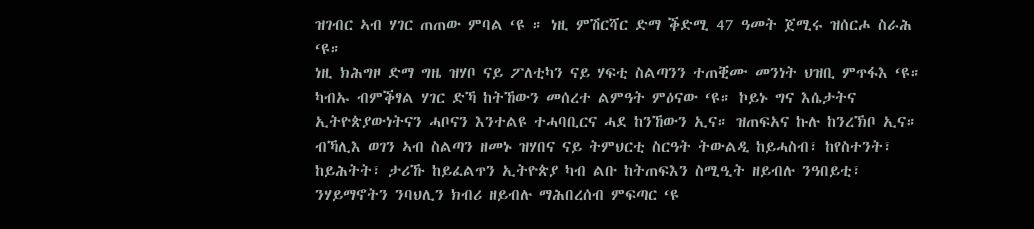ዝገብር ኣብ ሃገር ጠጠው ምባል ‘ዩ ። ነዚ ምሽርሻር ድማ ቕድሚ 47 ዓመት ጀሚሩ ዝሰርሖ ስራሕ ‘ዩ።
ነዚ ክሕግዞ ድማ ግዜ ዝሃቦ ናይ ፖለቲካን ናይ ሃፍቲ ስልጣንን ተጠቒሙ መንነት ህዝቢ ምጥፋእ ‘ዩ። ካብኡ ብምቕፃል ሃገር ድኻ ከትኸውን መሰረተ ልምዓት ምዕናው ‘ዩ። ኮይኑ ግና እሴታትና ኢትዮጵያውነትናን ሓቦናን እንተልዩ ተሓባቢርና ሓደ ከንኸውን ኢና። ዝጠፍአና ኩሉ ከንረኽቦ ኢና።
ብኻሊእ ወገን ኣብ ስልጣን ዘመኑ ዝሃበና ናይ ትምህርቲ ስርዓት ትውልዲ ከይሓስብ፣ ከየስተንት፣ ከይሕትት፣ ታሪኹ ከይፈልጥን ኢትዮጵያ ካብ ልቡ ከትጠፍእን ስሚዒት ዘይብሉ ንዓበይቲ፣ ንሃይማኖትን ንባህሊን ክብሪ ዘይብሉ ማሕበረሰብ ምፍጣር ‘ዩ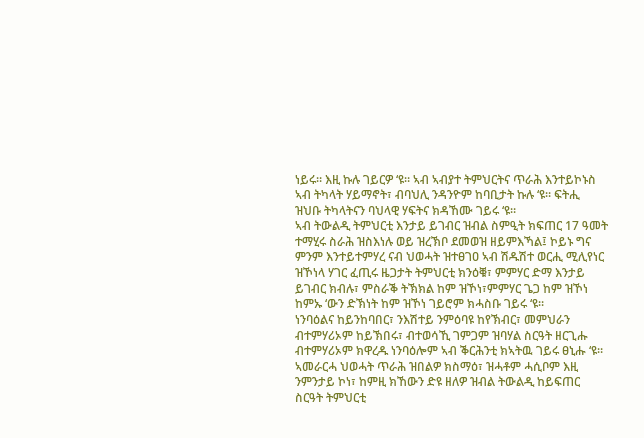ነይሩ። እዚ ኩሉ ገይርዎ ‘ዩ። ኣብ ኣብያተ ትምህርትና ጥራሕ እንተይኮኑስ ኣብ ትካላት ሃይማኖት፣ ብባህሊ ንዳንዮም ከባቢታት ኩሉ ‘ዩ። ፍትሒ ዝህቡ ትካላትናን ባህላዊ ሃፍትና ክዳኸሙ ገይሩ ‘ዩ።
ኣብ ትውልዲ ትምህርቲ እንታይ ይገብር ዝብል ስምዒት ክፍጠር 17 ዓመት ተማሂሩ ስራሕ ዝስእነሉ ወይ ዝረኽቦ ደመወዝ ዘይምእኻል፤ ኮይኑ ግና ምንም እንተይተምሃረ ናብ ህወሓት ዝተፀገዐ ኣብ ሽዱሽተ ወርሒ ሚሊየነር ዝኾነላ ሃገር ፈጢሩ ዜጋታት ትምህርቲ ክንዕቑ፣ ምምሃር ድማ እንታይ ይገብር ክብሉ፣ ምስራቕ ትኽክል ከም ዝኾነ፣ምምሃር ጌጋ ከም ዝኾነ ከምኡ ‘ውን ድኽነት ከም ዝኾነ ገይሮም ክሓስቡ ገይሩ ‘ዩ።
ነንባዕልና ከይንከባበር፣ ንእሽተይ ንምዕባዩ ከየኽብር፣ መምህራን ብተምሃሪኦም ከይኽበሩ፣ ብተወሳኺ ገምጋም ዝባሃል ስርዓት ዘርጊሑ ብተምሃሪኦም ክዋረዱ ነንባዕሎም ኣብ ቕርሕንቲ ክኣትዉ ገይሩ ፀኒሑ ‘ዩ።
ኣመራርሓ ህወሓት ጥራሕ ዝበልዎ ክስማዕ፣ ዝሓቶም ሓሲቦም እዚ ንምንታይ ኮነ፣ ከምዚ ክኸውን ድዩ ዘለዎ ዝብል ትውልዲ ከይፍጠር ስርዓት ትምህርቲ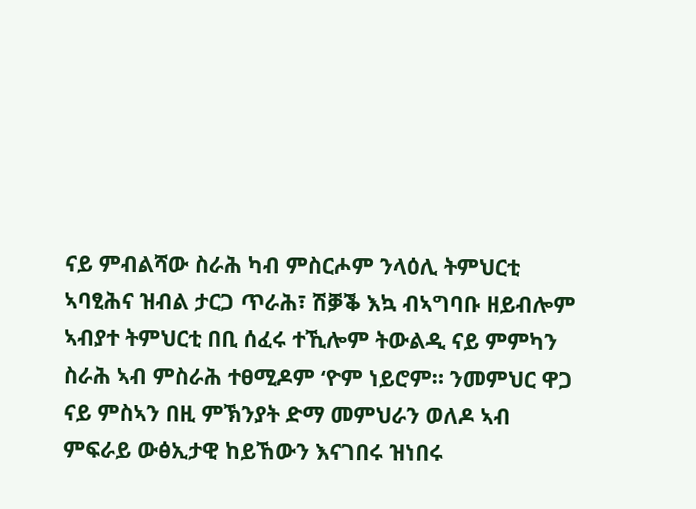ናይ ምብልሻው ስራሕ ካብ ምስርሖም ንላዕሊ ትምህርቲ ኣባፂሕና ዝብል ታርጋ ጥራሕ፣ ሽቓቕ እኳ ብኣግባቡ ዘይብሎም ኣብያተ ትምህርቲ በቢ ሰፈሩ ተኺሎም ትውልዲ ናይ ምምካን ስራሕ ኣብ ምስራሕ ተፀሚዶም ‘ዮም ነይሮም። ንመምህር ዋጋ ናይ ምስኣን በዚ ምኽንያት ድማ መምህራን ወለዶ ኣብ ምፍራይ ውፅኢታዊ ከይኸውን እናገበሩ ዝነበሩ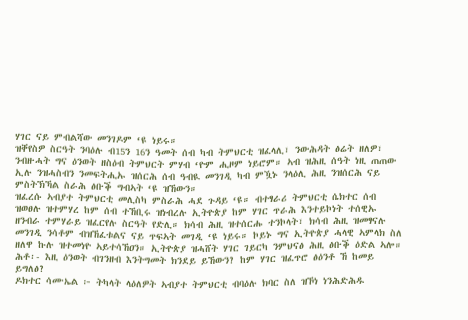ሃገር ናይ ምብልሻው መንገዶም ‘ዩ ነይሩ።
ዝቐየስዎ ስርዓት ንባዕሉ ብ15ን 16ን ዓመት ሰብ ካብ ትምህርቲ ዝፈላሊ፣ ንውሕዳት ፅሬት ዘለዎ፣ ንብዙሓት ግና ዕንወት ዘስዕብ ትምህርት ምሃብ ‘ዮም ሒዞም ነይሮም። ኣብ ዝሕዚ ሰዓት ነዚ ጠጠው ኢሉ ንዝሓስብን ንመፍትሒኡ ዝሰርሕ ሰብ ዓብዪ መንገዲ ካብ ምዃኑ ንላዕሊ ሕዚ ንዝሰርሕ ናይ ምስትኽኻል ስራሕ ፅቡቕ ግብኣት ‘ዩ ዝኸውን።
ዝፈረሱ ኣብያተ ትምህርቲ መሊስካ ምስራሕ ሓደ ጉዳይ ‘ዩ። ብተፃራሪ ትምህርቲ ሴክተር ሰብ ዝወፀሉ ዝተምሃረ ከም ሰብ ተኸቢሩ ዝነብረሉ ኢትዮጵያ ከም ሃገር ጥራሕ እንተይኮነት ተሰዊኡ ዘንብራ ተምሃራይ ዝፈርየሉ ስርዓት የድሊ። ክሳብ ሕዚ ዝተሰርሑ ተንኮላት፣ ክሳብ ሕዚ ዝመፃናሉ መንገዲ ንሳቶም ብዝኸፈቱልና ናይ ጥፍኣት መገዲ ‘ዩ ነይሩ። ኮይኑ ግና ኢትዮጵያ ሓላዊ ኣምላክ ስለ ዘለዋ ኩሉ ዝተመነዮ ኣይተሳኸዐን። ኢትዮጵያ ዝሓሸት ሃገር ገይርካ ንምህናፅ ሕዚ ፅቡቕ ዕድል ኣሎ።
ሕቶ፡- እዚ ዕንወት ብገንዘብ እንትግመት ክንደይ ይኸውን? ከም ሃገር ዝፈጥሮ ፅዕንቶ ኸ ከመይ ይግለፅ?
ዶክተር ሳሙኤል ፦ ትካላት ላዕለዎት ኣብያተ ትምህርቲ ብባዕሉ ክባር ስለ ዝኾነ ነንሕድሕዱ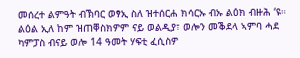መሰረተ ልምዓት ብኽባር ወፃኢ ስለ ዝተሰርሐ ክሳርኡ ብኡ ልዕክ ብዙሕ ‘ዩ። ልዕል ኢለ ከም ዝጠቐስክዎም ናይ ወልዲያ፣ ወሎን መቕደላ ኣምባ ሓደ ካምፓስ ብናይ ወሎ 14 ዓመት ሃፍቲ ፈሲስዎ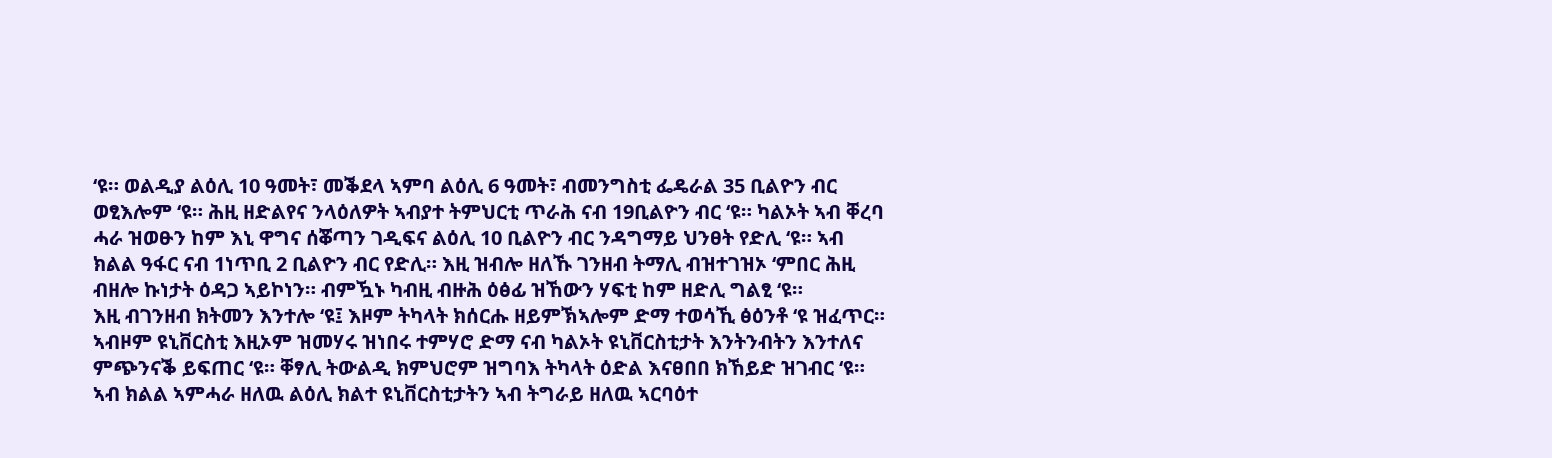‘ዩ። ወልዲያ ልዕሊ 10 ዓመት፣ መቕደላ ኣምባ ልዕሊ 6 ዓመት፣ ብመንግስቲ ፌዴራል 35 ቢልዮን ብር ወፂእሎም ‘ዩ። ሕዚ ዘድልየና ንላዕለዎት ኣብያተ ትምህርቲ ጥራሕ ናብ 19ቢልዮን ብር ‘ዩ። ካልኦት ኣብ ቐረባ ሓራ ዝወፁን ከም እኒ ዋግና ሰቖጣን ገዲፍና ልዕሊ 10 ቢልዮን ብር ንዳግማይ ህንፀት የድሊ ‘ዩ። ኣብ ክልል ዓፋር ናብ 1ነጥቢ 2 ቢልዮን ብር የድሊ። እዚ ዝብሎ ዘለኹ ገንዘብ ትማሊ ብዝተገዝኦ ‘ምበር ሕዚ ብዘሎ ኩነታት ዕዳጋ ኣይኮነን። ብምዃኑ ካብዚ ብዙሕ ዕፅፊ ዝኸውን ሃፍቲ ከም ዘድሊ ግልፂ ‘ዩ።
እዚ ብገንዘብ ክትመን እንተሎ ‘ዩ፤ እዞም ትካላት ክሰርሑ ዘይምኽኣሎም ድማ ተወሳኺ ፅዕንቶ ‘ዩ ዝፈጥር። ኣብዞም ዩኒቨርስቲ እዚኦም ዝመሃሩ ዝነበሩ ተምሃሮ ድማ ናብ ካልኦት ዩኒቨርስቲታት እንትንብትን እንተለና ምጭንናቕ ይፍጠር ‘ዩ። ቐፃሊ ትውልዲ ክምህሮም ዝግባእ ትካላት ዕድል እናፀበበ ክኸይድ ዝገብር ‘ዩ።
ኣብ ክልል ኣምሓራ ዘለዉ ልዕሊ ክልተ ዩኒቨርስቲታትን ኣብ ትግራይ ዘለዉ ኣርባዕተ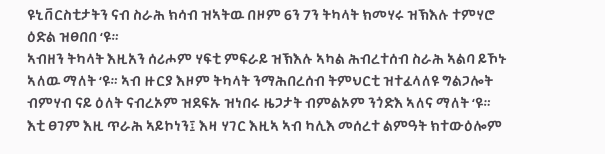ዩኒቨርስቲታትን ናብ ስራሕ ክሳብ ዝኣትዉ በዞም 6ን 7ን ትካላት ክመሃሩ ዝኽእሉ ተምሃሮ ዕድል ዝፀበበ ‘ዩ።
ኣብዘን ትካላት እዚአን ሰሪሖም ሃፍቲ ምፍራይ ዝኽእሉ ኣካል ሕብረተሰብ ስራሕ ኣልባ ይኾኑ ኣለዉ ማለት ‘ዩ። ኣብ ዙርያ እዞም ትካላት ንማሕበረሰብ ትምህርቲ ዝተፈላለዩ ግልጋሎት ብምሃብ ናይ ዕለት ናብረኦም ዝደፍኡ ዝነበሩ ዜጋታት ብምልኦም ንጎድእ ኣለና ማለት ‘ዩ። እቲ ፀገም እዚ ጥራሕ ኣይኮነን፤ እዛ ሃገር እዚኣ ኣብ ካሊእ መሰረተ ልምዓት ክተውዕሎም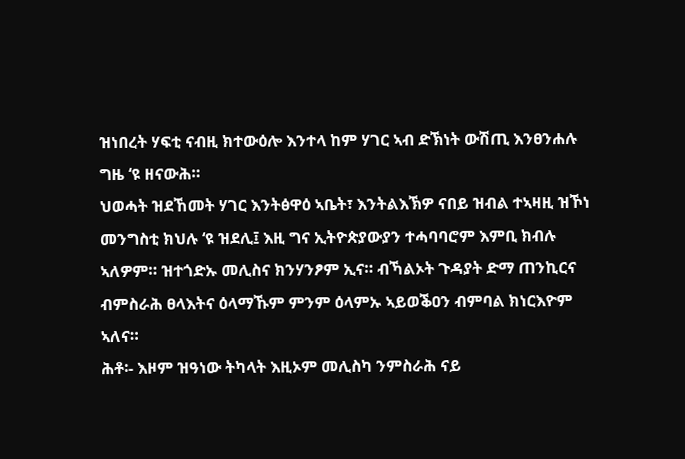ዝነበረት ሃፍቲ ናብዚ ክተውዕሎ እንተላ ከም ሃገር ኣብ ድኽነት ውሽጢ እንፀንሐሉ ግዜ ‘ዩ ዘናውሕ።
ህወሓት ዝደኸመት ሃገር እንትፅዋዕ ኣቤት፣ እንትልእኽዎ ናበይ ዝብል ተኣዛዚ ዝኾነ መንግስቲ ክህሉ ‘ዩ ዝደሊ፤ እዚ ግና ኢትዮጵያውያን ተሓባባሮም እምቢ ክብሉ ኣለዎም። ዝተጎድኡ መሊስና ክንሃንፆም ኢና። ብኻልኦት ጉዳያት ድማ ጠንኪርና ብምስራሕ ፀላእትና ዕላማኹም ምንም ዕላምኡ ኣይወቕዐን ብምባል ክነርእዮም ኣለና።
ሕቶ፡- እዞም ዝዓነው ትካላት እዚኦም መሊስካ ንምስራሕ ናይ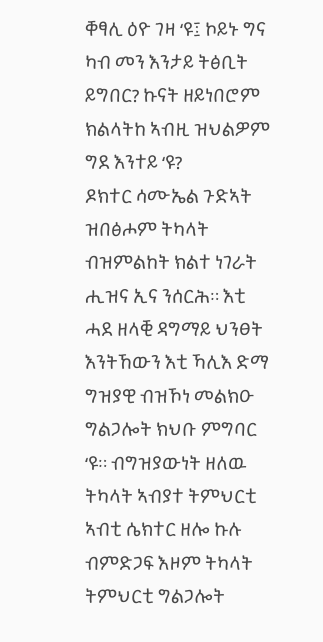ቐፃሊ ዕዮ ገዛ ‘ዩ፤ ኮይኑ ግና ካብ መን እንታይ ትፅቢት ይግበር? ኩናት ዘይነበሮም ክልላትከ ኣብዚ ዝህልዎም ግደ እንተይ ‘ዩ?
ዶክተር ሳሙኤል ጉድኣት ዝበፅሖም ትካላት ብዝምልከት ክልተ ነገራት ሒዝና ኢና ንሰርሕ። እቲ ሓደ ዘላቒ ዳግማይ ህንፀት እንትኸውን እቲ ኻሊእ ድማ ግዝያዊ ብዝኾነ መልክዑ ግልጋሎት ክህቡ ምግባር ‘ዩ። ብግዝያውነት ዘለዉ ትካላት ኣብያተ ትምህርቲ ኣብቲ ሴክተር ዘሎ ኩሉ ብምድጋፍ እዞም ትካላት ትምህርቲ ግልጋሎት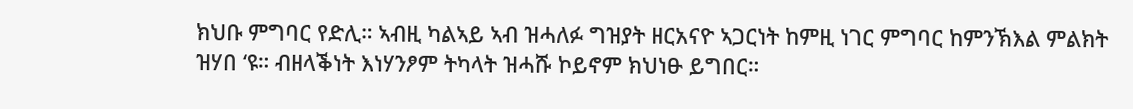ክህቡ ምግባር የድሊ። ኣብዚ ካልኣይ ኣብ ዝሓለፉ ግዝያት ዘርአናዮ ኣጋርነት ከምዚ ነገር ምግባር ከምንኽእል ምልክት ዝሃበ ‘ዩ። ብዘላቕነት እነሃንፆም ትካላት ዝሓሹ ኮይኖም ክህነፁ ይግበር።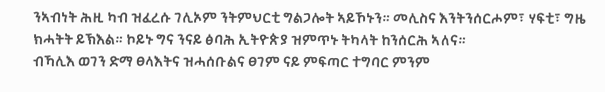ንኣብነት ሕዚ ካብ ዝፈረሱ ገሊኦም ንትምህርቲ ግልጋሎት ኣይኾኑን። መሊስና እንትንሰርሖም፣ ሃፍቲ፣ ግዜ ክሓትት ይኽእል። ኮይኑ ግና ንናይ ፅባሕ ኢትዮጵያ ዝምጥኑ ትካላት ከንሰርሕ ኣለና።
ብኻሊእ ወገን ድማ ፀላእትና ዝሓሰቡልና ፀገም ናይ ምፍጣር ተግባር ምንም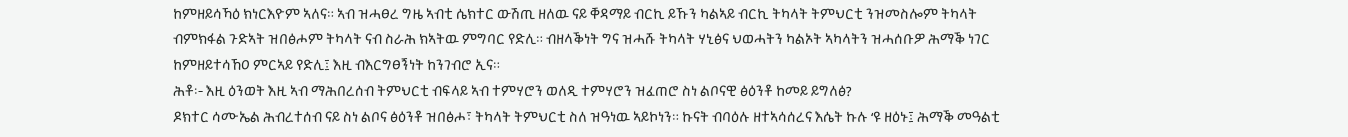ከምዘይሳኻዕ ክነርእዮም ኣለና። ኣብ ዝሓፀረ ግዜ ኣብቲ ሴክተር ውሽጢ ዘለዉ ናይ ቐዳማይ ብርኪ ይኹን ካልኣይ ብርኪ ትካላት ትምህርቲ ንዝመስሎም ትካላት ብምክፋል ጉድኣት ዝበፅሖም ትካላት ናብ ስራሕ ክኣትዉ ምግባር የድሊ። ብዘላቕነት ግና ዝሓሹ ትካላት ሃኒፅና ህወሓትን ካልኦት ኣካላትን ዝሓሰቡዎ ሕማቕ ነገር ከምዘይተሳኸዐ ምርኣይ የድሊ፤ እዚ ብእርግፀኝነት ከንገብሮ ኢና።
ሕቶ፡- እዚ ዕንወት እዚ ኣብ ማሕበረሰብ ትምህርቲ ብፍላይ ኣብ ተምሃሮን ወለዲ ተምሃሮን ዝፈጠሮ ስነ ልቦናዊ ፅዕንቶ ከመይ ይግለፅ?
ዶክተር ሳሙኤል ሕብረተሰብ ናይ ስነ ልቦና ፅዕንቶ ዝበፅሖ፣ ትካላት ትምህርቲ ስለ ዝዓነዉ ኣይኮነን። ኩናት ብባዕሉ ዘተኣሳሰረና እሴት ኩሉ ‘ዩ ዘዕኑ፤ ሕማቕ መዓልቲ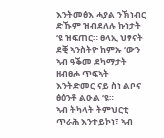እንትመፅእ ሓያል ንኽነብር ድኹም ዝብደለሉ ኩነታት ‘ዩ ዝፍጠር። ፀላኢ ህፃናት ደቒ ኣንስትዮ ከምኡ ‘ውን ኣብ ዓቕመ ደካማታት ዘብፀሖ ጥፍኣት እንትድመር ናይ ስነ ልቦና ፅዕንቶ ልዑል ‘ዩ።
ኣብ ትካላት ትምህርቲ ጥራሕ እንተይኮነ፣ ኣብ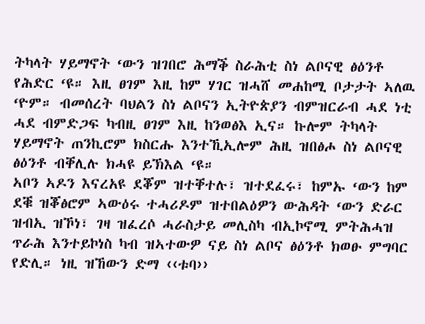ትካላት ሃይማኖት ‘ውን ዝገበሮ ሕማቕ ስራሕቲ ስነ ልቦናዊ ፅዕንቶ የሕድር ‘ዩ። እዚ ፀገም እዚ ከም ሃገር ዝሓሸ መሐከሚ ቦታታት ኣለዉ ‘ዮም። ብመሰረት ባህልን ስነ ልቦናን ኢትዮጵያን ብምዝርራብ ሓደ ነቲ ሓደ ብምድጋፍ ካብዚ ፀገም እዚ ከንወፅእ ኢና። ኩሎም ትካላት ሃይማኖት ጠንኪሮም ክስርሑ እንተኺኢሎም ሕዚ ዝበፅሖ ስነ ልቦናዊ ፅዕንቶ ብቐሊሉ ክሓዩ ይኽእል ‘ዩ።
ኣቦን ኣዶን እናረአዩ ደቖም ዝተቐተሉ፣ ዝተደፈሩ፣ ከምኡ ‘ውን ከም ደቑ ዝቖፅሮም ኣውዕሩ ተሓሪዶም ዝተበልዕዎን ውሕዳት ‘ውን ድራር ዝብኢ ዝኾነ፣ ገዛ ዝፈረሶ ሓራስታይ መሊስካ ብኢኮኖሚ ምትሕሓዝ ጥራሕ እንተይኮነስ ካብ ዝኣተውዎ ናይ ስነ ልቦና ፅዕንቶ ክወፁ ምግባር የድሊ። ነዚ ዝኸውን ድማ ‹‹ቱባ››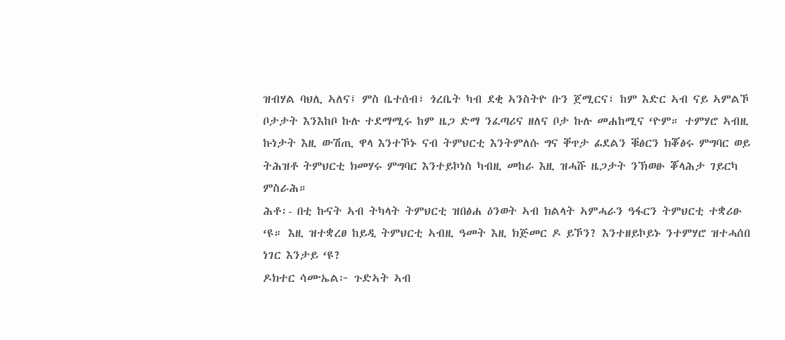ዝብሃል ባህሊ ኣለና፤ ምስ ቤተሰብ፣ ጎረቤት ካብ ደቂ ኣንስትዮ ቡን ጀሚርና፣ ከም እድር ኣብ ናይ ኣምልኾ ቦታታት እንእከቦ ኩሉ ተደማሚሩ ከም ዜጋ ድማ ንፈጣሪና ዘለና ቦታ ኩሉ መሐከሚና ‘ዮም። ተምሃሮ ኣብዚ ኩነታት እዚ ውሽጢ ዋላ እንተኾኑ ናብ ትምህርቲ እንትምለሱ ግና ቐጥታ ፊደልን ቑፅርን ክቖፅሩ ምግባር ወይ ትሕዝቶ ትምህርቲ ክመሃሩ ምግባር እንተይኮነስ ካብዚ መከራ እዚ ዝሓሹ ዜጋታት ንኽወፁ ቖላሕታ ገይርካ ምስራሕ።
ሕቶ፡- በቲ ኩናት ኣብ ትካላት ትምህርቲ ዝበፅሐ ዕንወት ኣብ ክልላት ኣምሓራን ዓፋርን ትምህርቲ ተቋሪፁ ‘ዩ። እዚ ዝተቋረፀ ከይዲ ትምህርቲ ኣብዚ ዓመት እዚ ክጅመር ዶ ይኾን? እንተዘይኮይኑ ንተምሃሮ ዝተሓሰበ ነገር እንታይ ‘ዩ?
ዶክተር ሳሙኤል፦ ጉድኣት ኣብ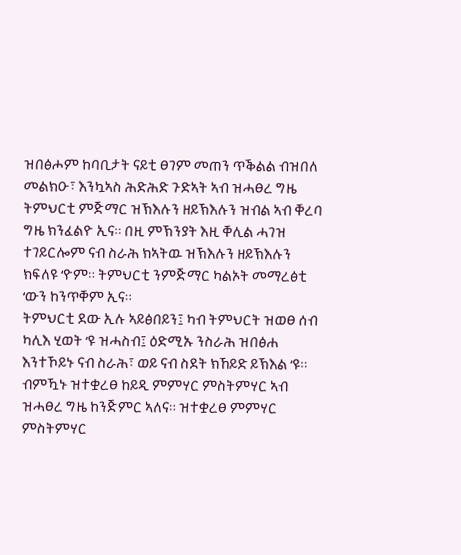ዝበፅሖም ከባቢታት ናይቲ ፀገም መጠን ጥቕልል ብዝበለ መልክዑ፣ እንኳኣስ ሕድሕድ ጉድኣት ኣብ ዝሓፀረ ግዜ ትምህርቲ ምጅማር ዝኽእሉን ዘይኽእሉን ዝብል ኣብ ቐረባ ግዜ ክንፈልዮ ኢና። በዚ ምኽንያት እዚ ቐሊል ሓገዝ ተገይርሎም ናብ ስራሕ ክኣትዉ ዝኽእሉን ዘይኽእሉን ክፍለዩ ‘ዮም። ትምህርቲ ንምጅማር ካልኦት መማረፅቲ ‘ውን ከንጥቐም ኢና።
ትምህርቲ ደው ኢሉ ኣይፅበይን፤ ካብ ትምህርት ዝወፀ ሰብ ካሊእ ሂወት ‘ዩ ዝሓስብ፤ ዕድሚኡ ንስራሕ ዝበፅሐ እንተኾይኑ ናብ ስራሕ፣ ወይ ናብ ስደት ክኸይድ ይኽእል ‘ዩ። ብምዃኑ ዝተቋረፀ ከይዲ ምምሃር ምስትምሃር ኣብ ዝሓፀረ ግዜ ከንጅምር ኣለና። ዝተቋረፀ ምምሃር ምስትምሃር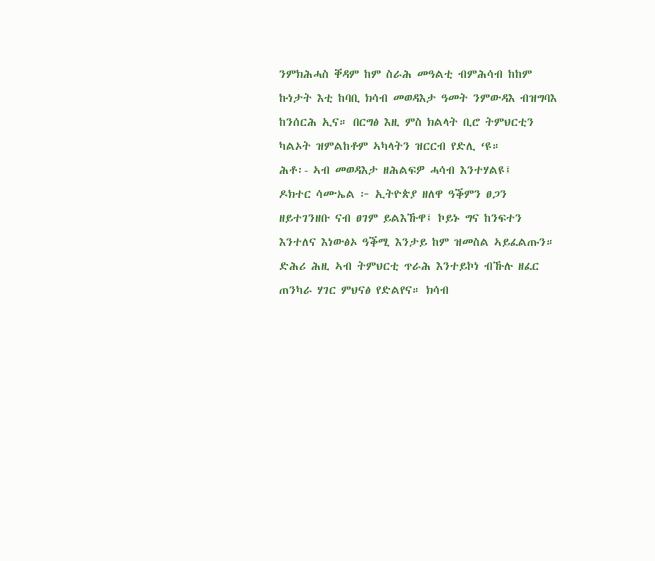ንምክሕሓስ ቐዳም ከም ስራሕ መዓልቲ ብምሕሳብ ከከም ኩነታት እቲ ከባቢ ክሳብ መወዳእታ ዓመት ንምውዳእ ብዝግባእ ከንሰርሕ ኢና። በርግፅ እዚ ምስ ክልላት ቢሮ ትምህርቲን ካልኦት ዝምልከቶም ኣካላትን ዝርርብ የድሊ ‘ዩ።
ሕቶ፡- ኣብ መወዳእታ ዘሕልፍዎ ሓሳብ እንተሃልዩ፤
ዶክተር ሳሙኤል ፦ ኢትዮጵያ ዘለዋ ዓቕምን ፀጋን ዘይተገንዘቡ ናብ ፀገም ይልእኹዋ፤ ኮይኑ ግና ከንፍተን እንተለና እነውፅኦ ዓቕሚ እንታይ ከም ዝመስል ኣይፈልጡን። ድሕሪ ሕዚ ኣብ ትምህርቲ ጥራሕ እንተይኮነ ብኹሉ ዘፈር ጠንካራ ሃገር ምህናፅ የድልየና። ክሳብ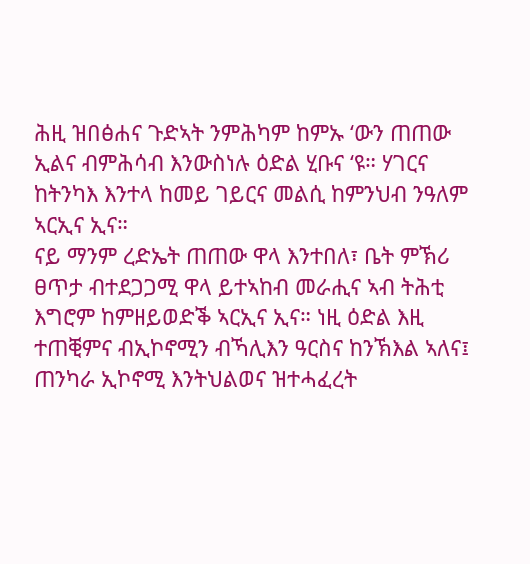ሕዚ ዝበፅሐና ጉድኣት ንምሕካም ከምኡ ‘ውን ጠጠው ኢልና ብምሕሳብ እንውስነሉ ዕድል ሂቡና ‘ዩ። ሃገርና ከትንካእ እንተላ ከመይ ገይርና መልሲ ከምንህብ ንዓለም ኣርኢና ኢና።
ናይ ማንም ረድኤት ጠጠው ዋላ እንተበለ፣ ቤት ምኽሪ ፀጥታ ብተደጋጋሚ ዋላ ይተኣከብ መራሒና ኣብ ትሕቲ እግሮም ከምዘይወድቕ ኣርኢና ኢና። ነዚ ዕድል እዚ ተጠቒምና ብኢኮኖሚን ብኻሊእን ዓርስና ከንኽእል ኣለና፤ ጠንካራ ኢኮኖሚ እንትህልወና ዝተሓፈረት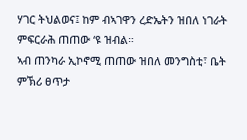ሃገር ትህልወና፤ ከም ብኣገዋን ረድኤትን ዝበለ ነገራት ምፍርራሕ ጠጠው ‘ዩ ዝብል።
ኣብ ጠንካራ ኢኮኖሚ ጠጠው ዝበለ መንግስቲ፣ ቤት ምኽሪ ፀጥታ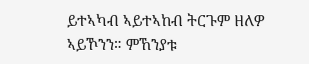ይተኣካብ ኣይተኣከብ ትርጉም ዘለዎ ኣይኾንን። ምኸንያቱ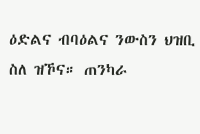ዕድልና ብባዕልና ንውስን ህዝቢ ስለ ዝኾና። ጠንካራ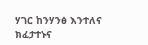ሃገር ከንሃንፅ እንተለና ክፈታተኑና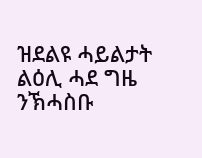ዝደልዩ ሓይልታት ልዕሊ ሓደ ግዜ ንኽሓስቡ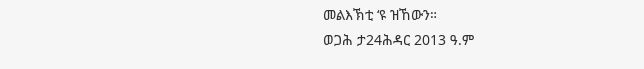መልእኽቲ ‘ዩ ዝኸውን።
ወጋሕ ታ24ሕዳር 2013 ዓ.ም